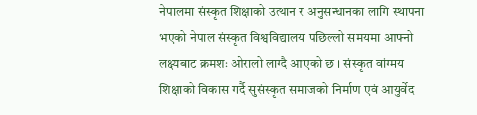नेपालमा संस्कृत शिक्षाको उत्थान र अनुसन्धानका लागि स्थापना भएको नेपाल संस्कृत विश्वविद्यालय पछिल्लो समयमा आफ्नो लक्ष्यबाट क्रमशः ओरालो लाग्दै आएको छ । संस्कृत वांग्मय शिक्षाको विकास गर्दै सुसंस्कृत समाजको निर्माण एवं आयुर्वेद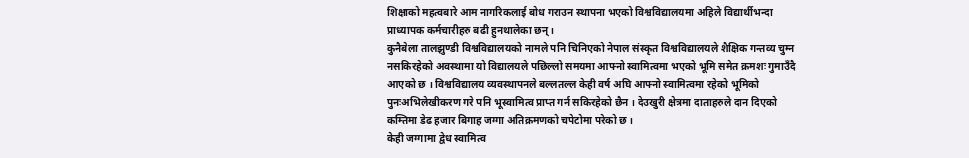शिक्षाको महत्वबारे आम नागरिकलाई बोध गराउन स्थापना भएको विश्वविद्यालयमा अहिले विद्यार्थीभन्दा प्राध्यापक कर्मचारीहरु बढी हुनथालेका छन् ।
कुनैबेला तालझुण्डी विश्वविद्यालयको नामले पनि चिनिएको नेपाल संस्कृत विश्वविद्यालयले शैक्षिक गन्तव्य चुम्न नसकिरहेको अवस्थामा यो विद्यालयले पछिल्लो समयमा आफ्नो स्वामित्वमा भएको भूमि समेत क्रमशः गुमाउँदै आएको छ । विश्वविद्यालय व्यवस्थापनले बल्लतल्ल केही वर्ष अघि आफ्नो स्वामित्वमा रहेको भूमिको पुनःअभिलेखीकरण गरे पनि भूस्वामित्व प्राप्त गर्न सकिरहेको छैन । देउखुरी क्षेत्रमा दाताहरुले दान दिएको कम्तिमा डेढ हजार बिगाह जग्गा अतिक्रमणको चपेटोमा परेको छ ।
केही जग्गामा द्वेध स्वामित्व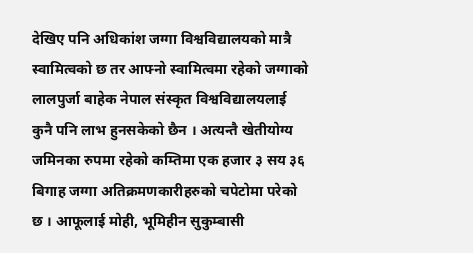देखिए पनि अधिकांश जग्गा विश्वविद्यालयको मात्रै स्वामित्वको छ तर आफ्नो स्वामित्वमा रहेको जग्गाको लालपुर्जा बाहेक नेपाल संस्कृत विश्वविद्यालयलाई कुनै पनि लाभ हुनसकेको छैन । अत्यन्तै खेतीयोग्य जमिनका रुपमा रहेको कम्तिमा एक हजार ३ सय ३६ बिगाह जग्गा अतिक्रमणकारीहरुको चपेटोमा परेको छ । आफूलाई मोही, भूमिहीन सुकुम्बासी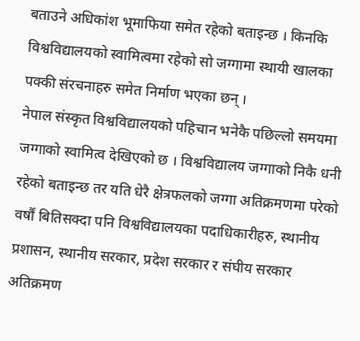बताउने अधिकांश भूमाफिया समेत रहेको बताइन्छ । किनकि विश्वविद्यालयको स्वामित्वमा रहेको सो जग्गामा स्थायी खालका पक्की संरचनाहरु समेत निर्माण भएका छन् ।
नेपाल संस्कृत विश्वविद्यालयको पहिचान भनेकै पछिल्लो समयमा जग्गाको स्वामित्व देखिएको छ । विश्वविद्यालय जग्गाको निकै धनी रहेको बताइन्छ तर यति धेरै क्षेत्रफलको जग्गा अतिक्रमणमा परेको वर्षौं बितिसक्दा पनि विश्वविद्यालयका पदाधिकारीहरु, स्थानीय प्रशासन, स्थानीय सरकार, प्रदेश सरकार र संघीय सरकार अतिक्रमण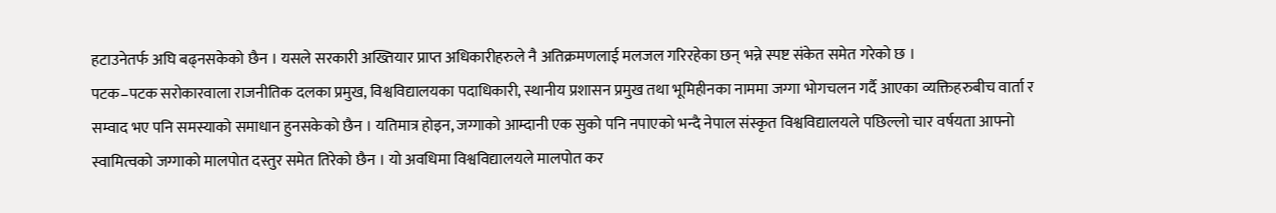हटाउनेतर्फ अघि बढ्नसकेको छैन । यसले सरकारी अख्तियार प्राप्त अधिकारीहरुले नै अतिक्रमणलाई मलजल गरिरहेका छन् भन्ने स्पष्ट संकेत समेत गरेको छ ।
पटक–पटक सरोकारवाला राजनीतिक दलका प्रमुख, विश्वविद्यालयका पदाधिकारी, स्थानीय प्रशासन प्रमुख तथा भूमिहीनका नाममा जग्गा भोगचलन गर्दै आएका व्यक्तिहरुबीच वार्ता र सम्वाद भए पनि समस्याको समाधान हुनसकेको छैन । यतिमात्र होइन, जग्गाको आम्दानी एक सुको पनि नपाएको भन्दै नेपाल संस्कृत विश्वविद्यालयले पछिल्लो चार वर्षयता आफ्नो स्वामित्वको जग्गाको मालपोत दस्तुर समेत तिरेको छैन । यो अवधिमा विश्वविद्यालयले मालपोत कर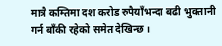मात्रै कम्तिमा दश करोड रुपैयाँभन्दा बढी भुक्तानी गर्न बाँकी रहेको समेत देखिन्छ ।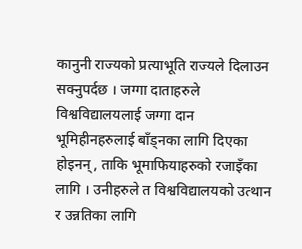कानुनी राज्यको प्रत्याभूति राज्यले दिलाउन सक्नुपर्दछ । जग्गा दाताहरुले विश्वविद्यालयलाई जग्गा दान भूमिहीनहरुलाई बाँड्नका लागि दिएका होइनन्, ताकि भूमाफियाहरुको रजाइँका लागि । उनीहरुले त विश्वविद्यालयको उत्थान र उन्नतिका लागि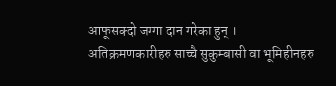आफूसक्दो जग्गा दान गरेका हुन् । अतिक्रमणकारीहरु साच्चै सुकुम्बासी वा भूमिहीनहरु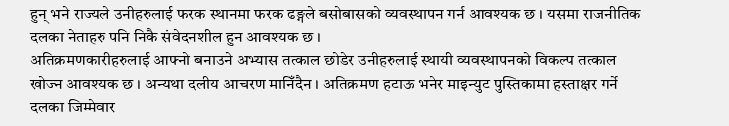हुन् भने राज्यले उनीहरुलाई फरक स्थानमा फरक ढङ्गले बसोबासको व्यवस्थापन गर्न आवश्यक छ । यसमा राजनीतिक दलका नेताहरु पनि निकै संवेदनशील हुन आवश्यक छ ।
अतिक्रमणकारीहरुलाई आफ्नो बनाउने अभ्यास तत्काल छोडेर उनीहरुलाई स्थायी व्यवस्थापनको विकल्प तत्काल खोज्न आवश्यक छ । अन्यथा दलीय आचरण मानिँदैन । अतिक्रमण हटाऊ भनेर माइन्युट पुस्तिकामा हस्ताक्षर गर्ने दलका जिम्मेवार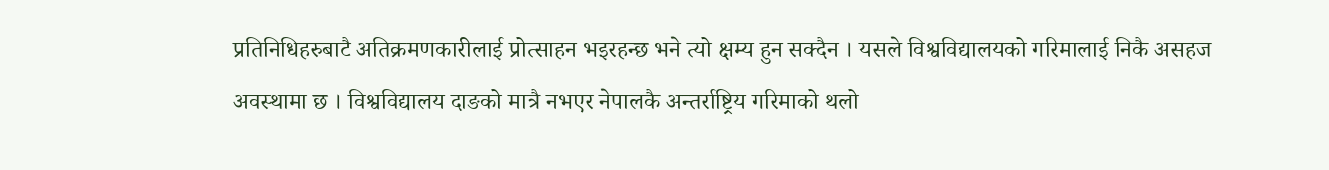प्रतिनिधिहरुबाटै अतिक्रमणकारीलाई प्रोत्साहन भइरहन्छ भने त्यो क्षम्य हुन सक्दैन । यसले विश्वविद्यालयको गरिमालाई निकै असहज अवस्थामा छ । विश्वविद्यालय दाङको मात्रै नभएर नेपालकै अन्तर्राष्ट्रिय गरिमाको थलो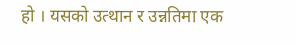हो । यसको उत्थान र उन्नतिमा एक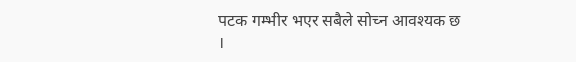पटक गम्भीर भएर सबैले सोच्न आवश्यक छ ।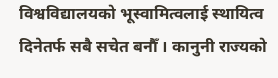विश्वविद्यालयको भूस्वामित्वलाई स्थायित्व दिनेतर्फ सबै सचेत बनौँ । कानुनी राज्यको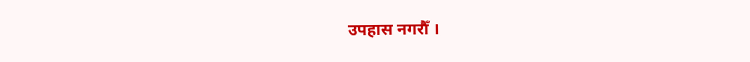उपहास नगरौँ ।